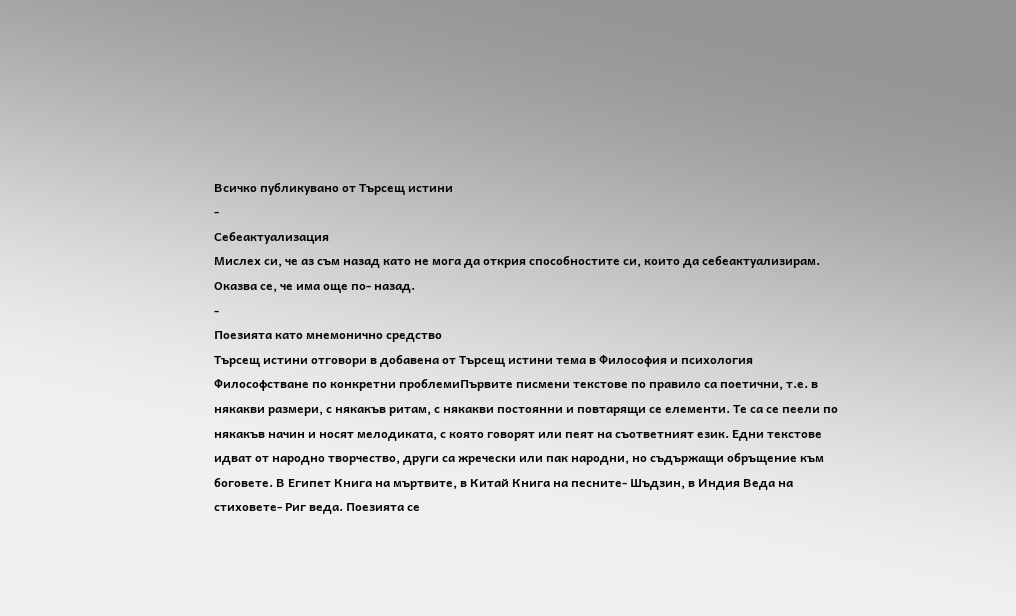Всичко публикувано от Търсещ истини
-
Себеактуализация
Мислех си, че аз съм назад като не мога да открия способностите си, които да себеактуализирам. Оказва се, че има още по- назад.
-
Поезията като мнемонично средство
Търсещ истини отговори в добавена от Търсещ истини тема в Философия и психология Философстване по конкретни проблемиПървите писмени текстове по правило са поетични, т.е. в някакви размери, с някакъв ритам, с някакви постоянни и повтарящи се елементи. Те са се пеели по някакъв начин и носят мелодиката, с която говорят или пеят на съответният език. Едни текстове идват от народно творчество, други са жречески или пак народни, но съдържащи обръщение към боговете. В Египет Книга на мъртвите, в Китай Книга на песните- Шъдзин, в Индия Веда на стиховете- Риг веда. Поезията се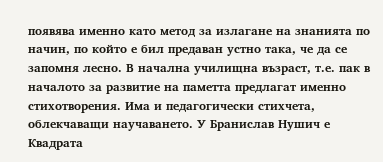появява именно като метод за излагане на знанията по начин, по който е бил предаван устно така, че да се запомня лесно. В начална училищна възраст, т.е. пак в началото за развитие на паметта предлагат именно стихотворения. Има и педагогически стихчета, облекчаващи научаването. У Бранислав Нушич е Квадрата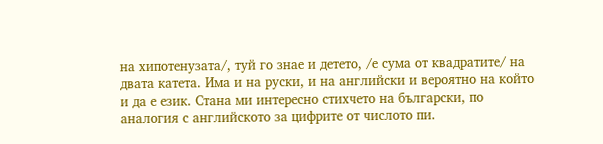на хипотенузата/, туй го знае и детето, /е сума от квадратите/ на двата катета. Има и на руски, и на английски и вероятно на който и да е език. Стана ми интересно стихчето на български, по аналогия с английското за цифрите от числото пи.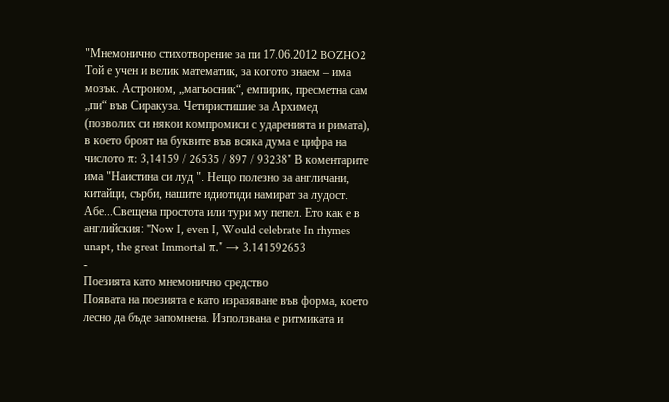"Мнемонично стихотворение за пи 17.06.2012 BOZHO2 Той е учен и велик математик, за когото знаем – има мозък. Астроном, „магьосник“, емпирик, пресметна сам „пи“ във Сиракуза. Четиристишие за Архимед (позволих си някои компромиси с ударенията и римата), в което броят на буквите във всяка дума е цифра на числото π: 3,14159 / 26535 / 897 / 93238" В коментарите има "Наистина си луд ". Нещо полезно за англичани, китайци, сърби, нашите идиотиди намират за лудост. Абе...Свещена простота или тури му пепел. Ето как е в английския: "Now I, even I, Would celebrate In rhymes unapt, the great Immortal π." → 3.141592653
-
Поезията като мнемонично средство
Появата на поезията е като изразяване във форма, което лесно да бъде запомнена. Използвана е ритмиката и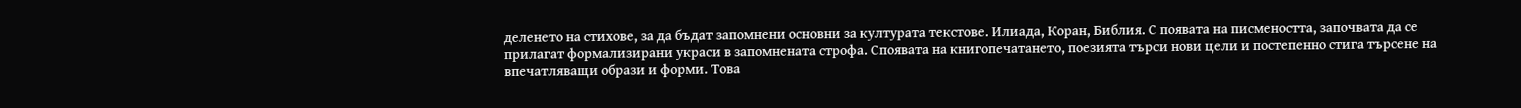деленето на стихове, за да бъдат запомнени основни за културата текстове. Илиада, Коран, Библия. С появата на писмеността, започвата да се прилагат формализирани украси в запомнената строфа. Споявата на книгопечатането, поезията търси нови цели и постепенно стига търсене на впечатляващи образи и форми. Това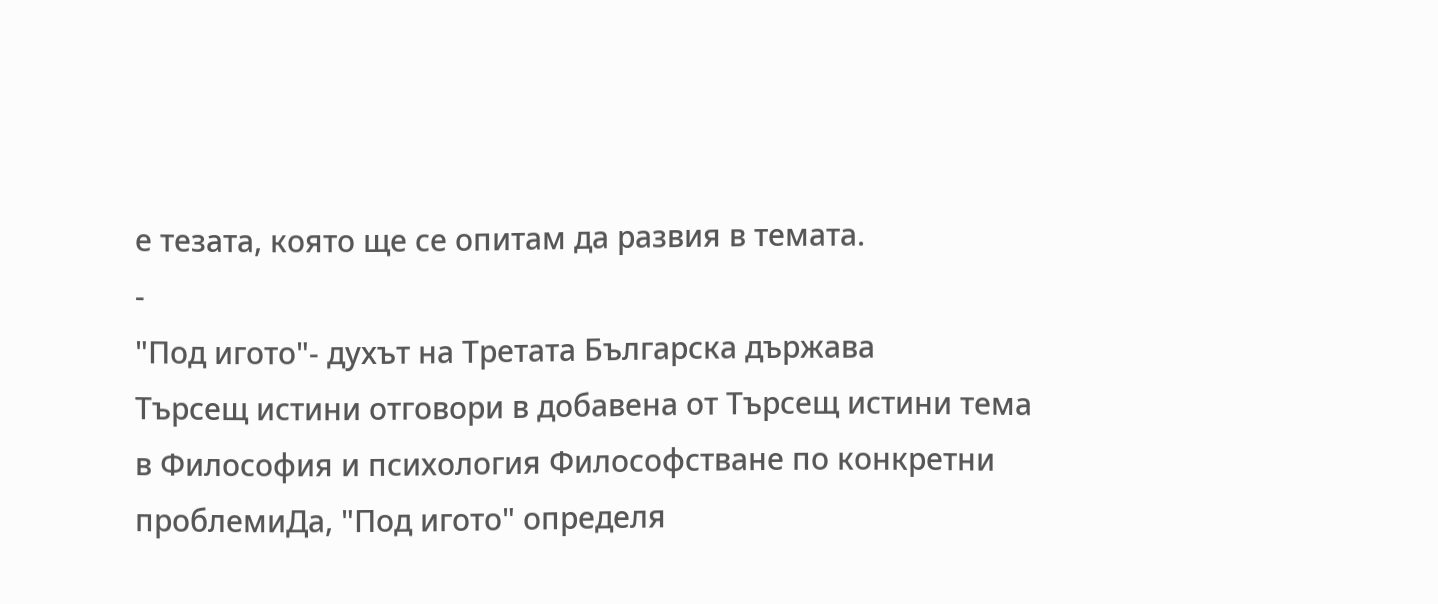е тезата, която ще се опитам да развия в темата.
-
"Под игото"- духът на Третата Българска държава
Търсещ истини отговори в добавена от Търсещ истини тема в Философия и психология Философстване по конкретни проблемиДа, "Под игото" определя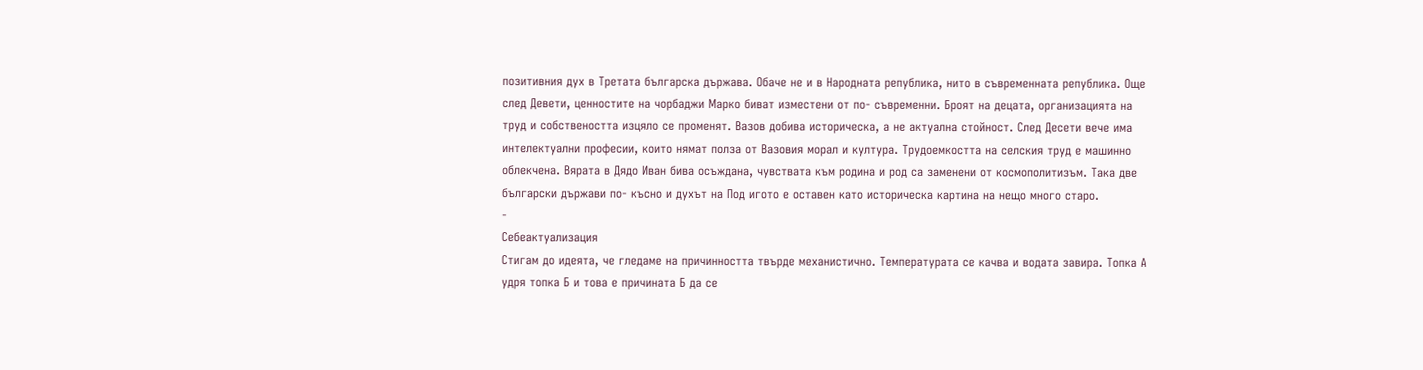позитивния дух в Третата българска държава. Обаче не и в Народната република, нито в съвременната република. Още след Девети, ценностите на чорбаджи Марко биват изместени от по- съвременни. Броят на децата, организацията на труд и собствеността изцяло се променят. Вазов добива историческа, а не актуална стойност. След Десети вече има интелектуални професии, които нямат полза от Вазовия морал и култура. Трудоемкостта на селския труд е машинно облекчена. Вярата в Дядо Иван бива осъждана, чувствата към родина и род са заменени от космополитизъм. Така две български държави по- късно и духът на Под игото е оставен като историческа картина на нещо много старо.
-
Себеактуализация
Стигам до идеята, че гледаме на причинността твърде механистично. Температурата се качва и водата завира. Топка А удря топка Б и това е причината Б да се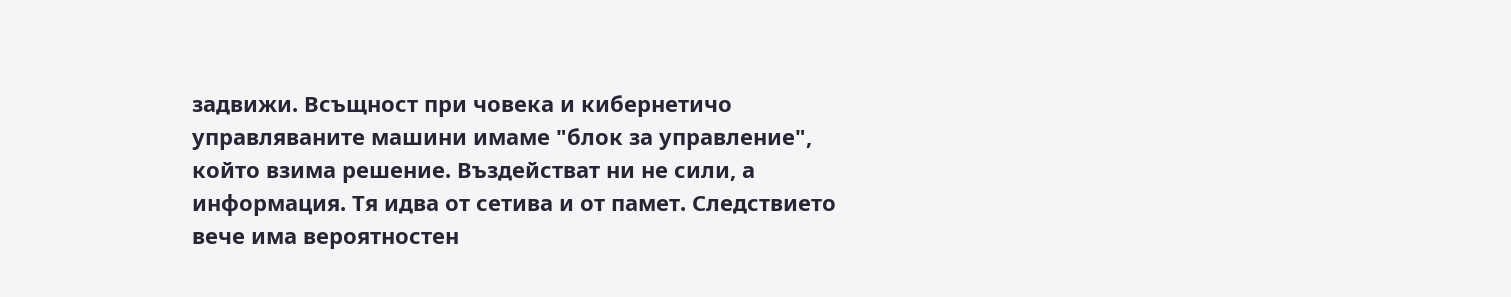задвижи. Всъщност при човека и кибернетичо управляваните машини имаме "блок за управление", който взима решение. Въздействат ни не сили, а информация. Тя идва от сетива и от памет. Следствието вече има вероятностен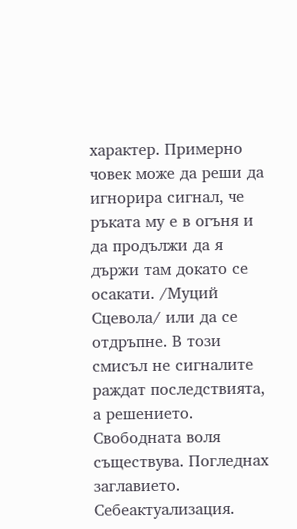характер. Примерно човек може да реши да игнорира сигнал, че ръката му е в огъня и да продължи да я държи там докато се осакати. /Муций Сцевола/ или да се отдръпне. В този смисъл не сигналите раждат последствията, а решението. Свободната воля съществува. Погледнах заглавието. Себеактуализация.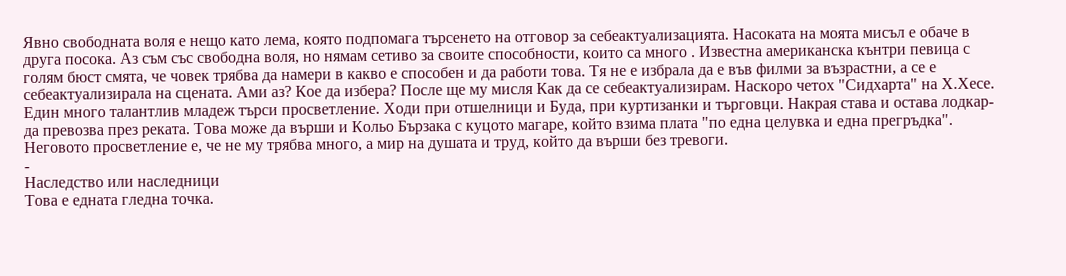Явно свободната воля е нещо като лема, която подпомага търсенето на отговор за себеактуализацията. Насоката на моята мисъл е обаче в друга посока. Аз съм със свободна воля, но нямам сетиво за своите способности, които са много . Известна американска кънтри певица с голям бюст смята, че човек трябва да намери в какво е способен и да работи това. Тя не е избрала да е във филми за възрастни, а се е себеактуализирала на сцената. Ами аз? Кое да избера? После ще му мисля Как да се себеактуализирам. Наскоро четох "Сидхарта" на Х.Хесе. Един много талантлив младеж търси просветление. Ходи при отшелници и Буда, при куртизанки и търговци. Накрая става и остава лодкар- да превозва през реката. Това може да върши и Кольо Бързака с куцото магаре, който взима плата "по една целувка и една прегръдка". Неговото просветление е, че не му трябва много, а мир на душата и труд, който да върши без тревоги.
-
Наследство или наследници
Това е едната гледна точка.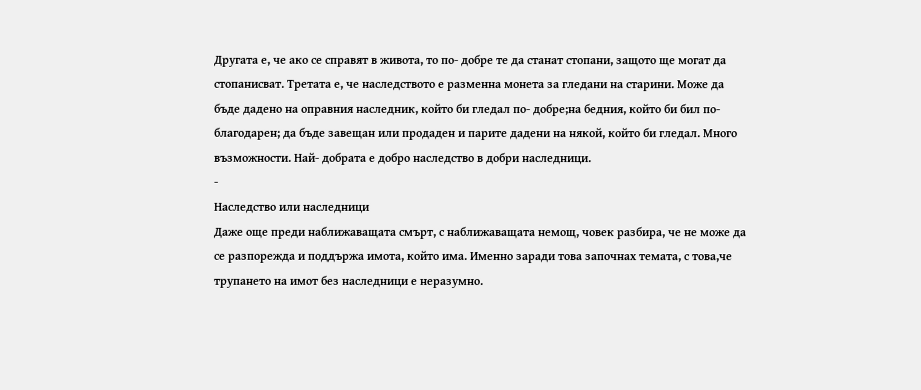Другата е, че ако се справят в живота, то по- добре те да станат стопани, защото ще могат да стопанисват. Третата е, че наследството е разменна монета за гледани на старини. Може да бъде дадено на оправния наследник, който би гледал по- добре;на бедния, който би бил по- благодарен; да бъде завещан или продаден и парите дадени на някой, който би гледал. Много възможности. Най- добрата е добро наследство в добри наследници.
-
Наследство или наследници
Даже още преди наближаващата смърт, с наближаващата немощ, човек разбира, че не може да се разпорежда и поддържа имота, който има. Именно заради това започнах темата, с това,че трупането на имот без наследници е неразумно.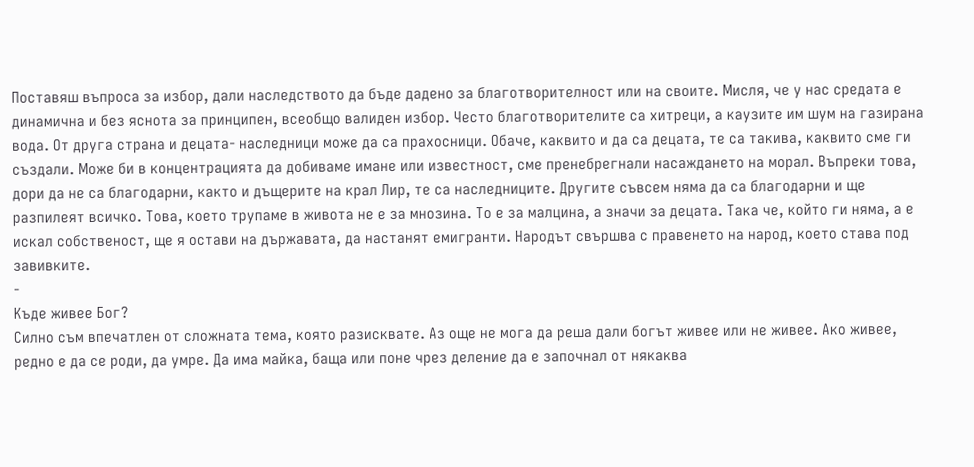Поставяш въпроса за избор, дали наследството да бъде дадено за благотворителност или на своите. Мисля, че у нас средата е динамична и без яснота за принципен, всеобщо валиден избор. Често благотворителите са хитреци, а каузите им шум на газирана вода. От друга страна и децата- наследници може да са прахосници. Обаче, каквито и да са децата, те са такива, каквито сме ги създали. Може би в концентрацията да добиваме имане или известност, сме пренебрегнали насаждането на морал. Въпреки това, дори да не са благодарни, както и дъщерите на крал Лир, те са наследниците. Другите съвсем няма да са благодарни и ще разпилеят всичко. Това, което трупаме в живота не е за мнозина. То е за малцина, а значи за децата. Така че, който ги няма, а е искал собственост, ще я остави на държавата, да настанят емигранти. Народът свършва с правенето на народ, което става под завивките.
-
Къде живее Бог?
Силно съм впечатлен от сложната тема, която разисквате. Аз още не мога да реша дали богът живее или не живее. Ако живее, редно е да се роди, да умре. Да има майка, баща или поне чрез деление да е започнал от някаква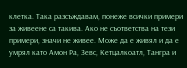клетка. Така разсъждавам, понеже всички примери за живеене са такива. Ако не съответства на тези примери, значи не живее. Може да е живял и да е умрял като Амон Ра, Зевс, Кетцалкоатл, Тангра и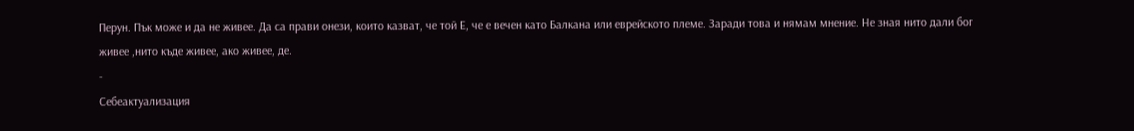Перун. Пък може и да не живее. Да са прави онези, които казват, че той Е, че е вечен като Балкана или еврейското племе. Заради това и нямам мнение. Не зная нито дали бог живее ,нито къде живее, ако живее, де.
-
Себеактуализация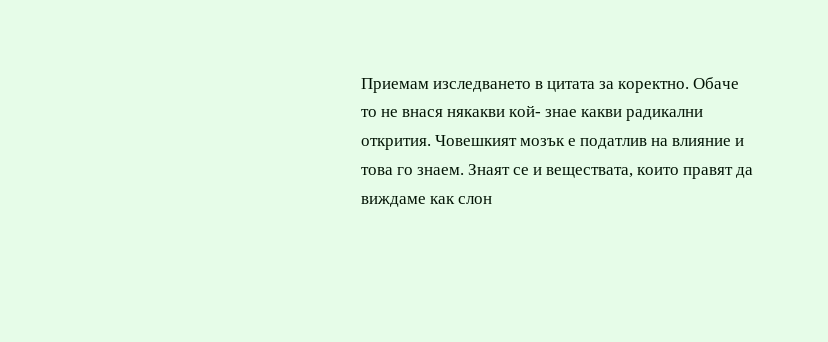Приемам изследването в цитата за коректно. Обаче то не внася някакви кой- знае какви радикални открития. Човешкият мозък е податлив на влияние и това го знаем. Знаят се и веществата, които правят да виждаме как слон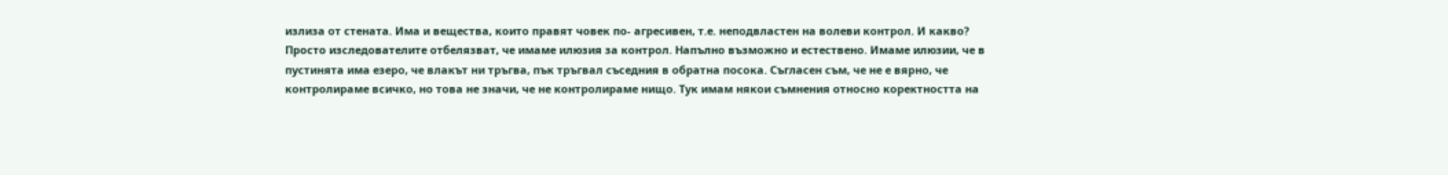излиза от стената. Има и вещества, които правят човек по- агресивен, т.е. неподвластен на волеви контрол. И какво? Просто изследователите отбелязват, че имаме илюзия за контрол. Напълно възможно и естествено. Имаме илюзии, че в пустинята има езеро, че влакът ни тръгва, пък тръгвал съседния в обратна посока. Съгласен съм, че не е вярно, че контролираме всичко, но това не значи, че не контролираме нищо. Тук имам някои съмнения относно коректността на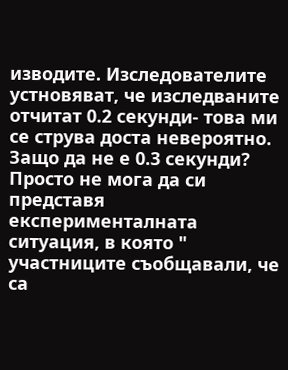изводите. Изследователите устновяват, че изследваните отчитат 0.2 секунди- това ми се струва доста невероятно. Защо да не е 0.3 секунди? Просто не мога да си представя експерименталната ситуация, в която " участниците съобщавали, че са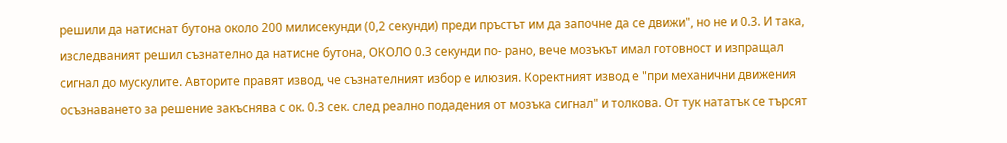решили да натиснат бутона около 200 милисекунди (0,2 секунди) преди пръстът им да започне да се движи", но не и 0.3. И така, изследваният решил съзнателно да натисне бутона, ОКОЛО 0.3 секунди по- рано, вече мозъкът имал готовност и изпращал сигнал до мускулите. Авторите правят извод, че съзнателният избор е илюзия. Коректният извод е "при механични движения осъзнаването за решение закъснява с ок. 0.3 сек. след реално подадения от мозъка сигнал" и толкова. От тук нататък се търсят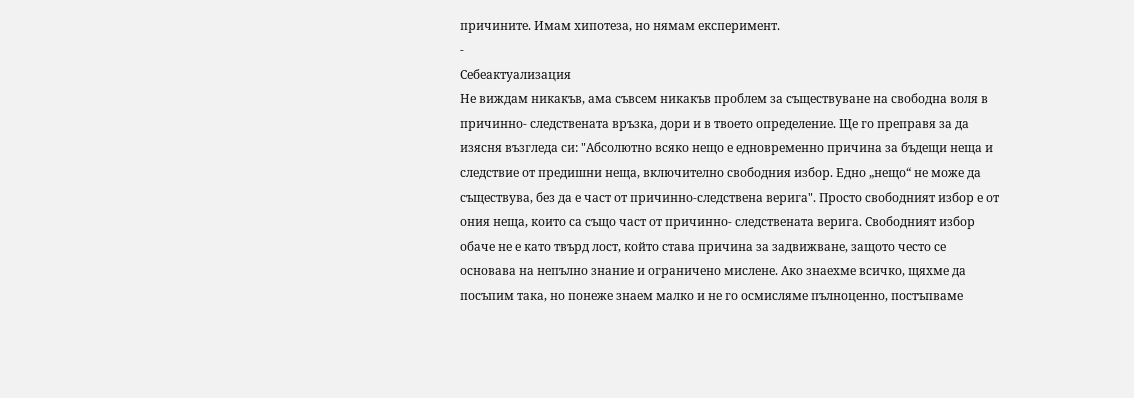причините. Имам хипотеза, но нямам експеримент.
-
Себеактуализация
Не виждам никакъв, ама съвсем никакъв проблем за съществуване на свободна воля в причинно- следствената връзка, дори и в твоето определение. Ще го преправя за да изясня възгледа си: "Абсолютно всяко нещо е едновременно причина за бъдещи неща и следствие от предишни неща, включително свободния избор. Едно „нещо“ не може да съществува, без да е част от причинно-следствена верига". Просто свободният избор е от ония неща, които са също част от причинно- следствената верига. Свободният избор обаче не е като твърд лост, който става причина за задвижване, защото често се основава на непълно знание и ограничено мислене. Ако знаехме всичко, щяхме да посъпим така, но понеже знаем малко и не го осмисляме пълноценно, постъпваме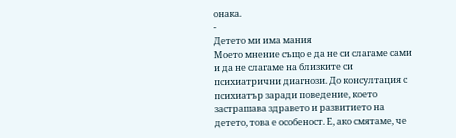онака.
-
Детето ми има мания
Моето мнение също е да не си слагаме сами и да не слагаме на близките си психиатрични диагнози. До консултация с психиатър заради поведение, което застрашава здравето и развитието на детето, това е особеност. Е, ако смятаме, че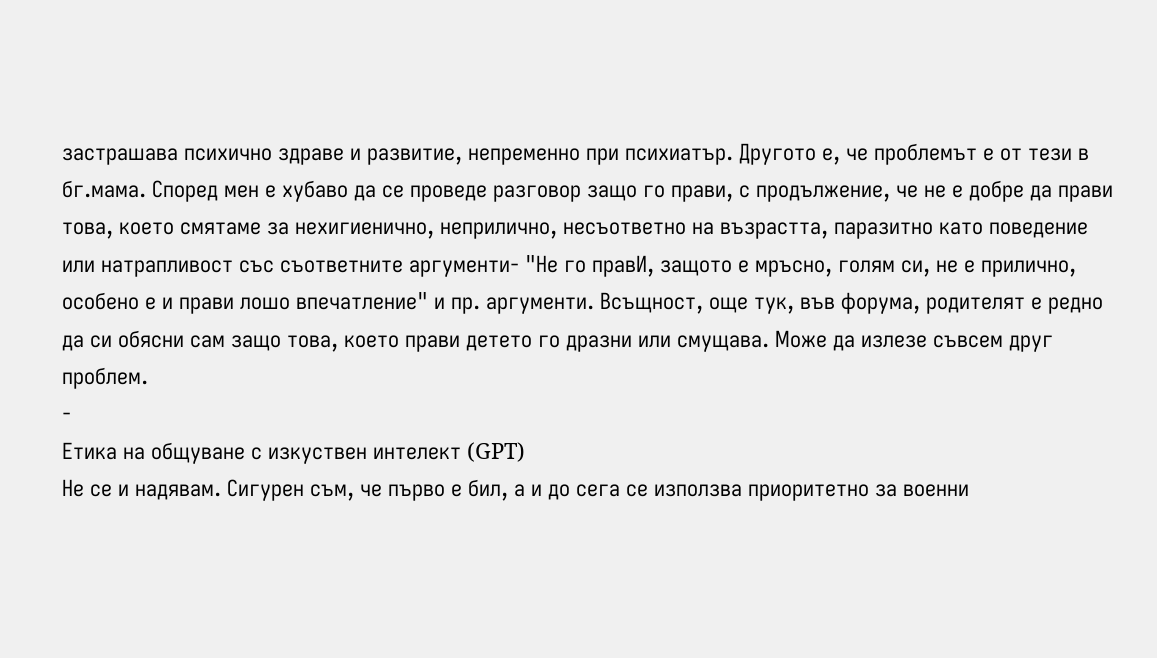застрашава психично здраве и развитие, непременно при психиатър. Другото е, че проблемът е от тези в бг.мама. Според мен е хубаво да се проведе разговор защо го прави, с продължение, че не е добре да прави това, което смятаме за нехигиенично, неприлично, несъответно на възрастта, паразитно като поведение или натрапливост със съответните аргументи- "Не го правИ, защото е мръсно, голям си, не е прилично, особено е и прави лошо впечатление" и пр. аргументи. Всъщност, още тук, във форума, родителят е редно да си обясни сам защо това, което прави детето го дразни или смущава. Може да излезе съвсем друг проблем.
-
Етика на общуване с изкуствен интелект (GPT)
Не се и надявам. Сигурен съм, че първо е бил, а и до сега се използва приоритетно за военни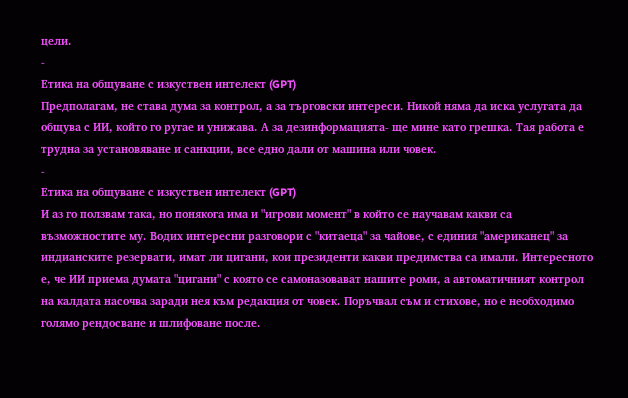цели.
-
Етика на общуване с изкуствен интелект (GPT)
Предполагам, не става дума за контрол, а за търговски интереси. Никой няма да иска услугата да общува с ИИ, който го ругае и унижава. А за дезинформацията- ще мине като грешка. Тая работа е трудна за установяване и санкции, все едно дали от машина или човек.
-
Етика на общуване с изкуствен интелект (GPT)
И аз го ползвам така, но понякога има и "игрови момент" в който се научавам какви са възможностите му. Водих интересни разговори с "китаеца" за чайове, с единия "американец" за индианските резервати, имат ли цигaни, кои президенти какви предимства са имали. Интересното е, че ИИ приема думата "цигaни" с която се самоназовават нашите роми, а автоматичният контрол на калдата насочва заради нея към редакция от човек. Поръчвал съм и стихове, но е необходимо голямо рендосване и шлифоване после.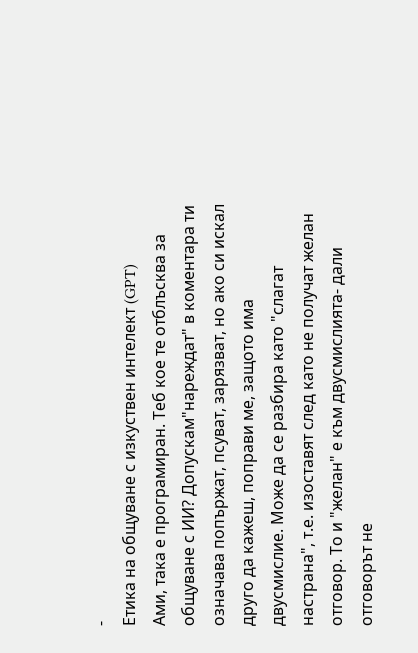-
Етика на общуване с изкуствен интелект (GPT)
Ами, така е програмиран. Теб кое те отблъсква за общуване с ИИ? Допускам"нареждат" в коментара ти означава попържат, псуват, зарязват, но ако си искал друго да кажеш, поправи ме, защото има двусмислие. Може да се разбира като "слагат настрана", т.е. изоставят след като не получат желан отговор. То и "желан" е към двусмислията- дали отговорът не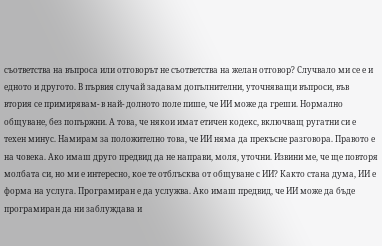съответства на въпроса или отговорът не съответства на желан отговор? Случвало ми се е и едното и другото. В първия случай задавам допълнителни, уточняващи въпроси, във втория се примирявам- в най- долното поле пише, че ИИ може да греши. Нормално общуване, без попържни. А това, че някои имат етичен кодекс, включващ ругатни си е техен минус. Намирам за положително това, че ИИ няма да прекъсне разговора. Правото е на човека. Ако имаш друго предвид да не направи, моля, уточни. Извини ме, че ще повторя молбата си, но ми е интересно, кое те отблъсква от общуване с ИИ? Както стана дума, ИИ е форма на услуга. Програмиран е да услужва. Ако имаш предвид, че ИИ може да бъде програмиран да ни заблуждава и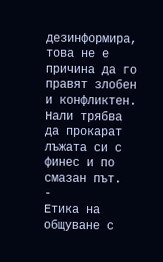дезинформира, това не е причина да го правят злобен и конфликтен. Нали трябва да прокарат лъжата си с финес и по смазан път.
-
Етика на общуване с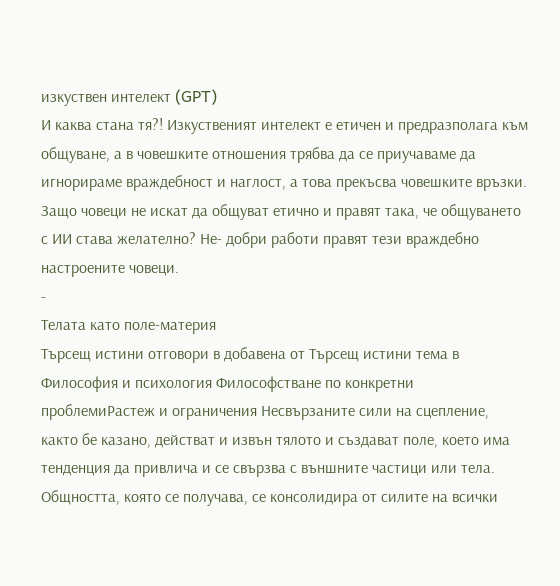изкуствен интелект (GPT)
И каква стана тя?! Изкуственият интелект е етичен и предразполага към общуване, а в човешките отношения трябва да се приучаваме да игнорираме враждебност и наглост, а това прекъсва човешките връзки. Защо човеци не искат да общуват етично и правят така, че общуването с ИИ става желателно? Не- добри работи правят тези враждебно настроените човеци.
-
Телата като поле-материя
Търсещ истини отговори в добавена от Търсещ истини тема в Философия и психология Философстване по конкретни проблемиРастеж и ограничения Несвързаните сили на сцепление, както бе казано, действат и извън тялото и създават поле, което има тенденция да привлича и се свързва с външните частици или тела. Общността, която се получава, се консолидира от силите на всички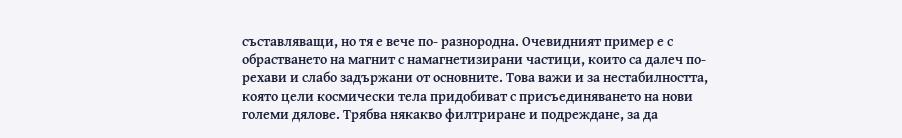съставляващи, но тя е вече по- разнородна. Очевидният пример е с обрастването на магнит с намагнетизирани частици, които са далеч по- рехави и слабо задържани от основните. Това важи и за нестабилността, която цели космически тела придобиват с присъединяването на нови големи дялове. Трябва някакво филтриране и подреждане, за да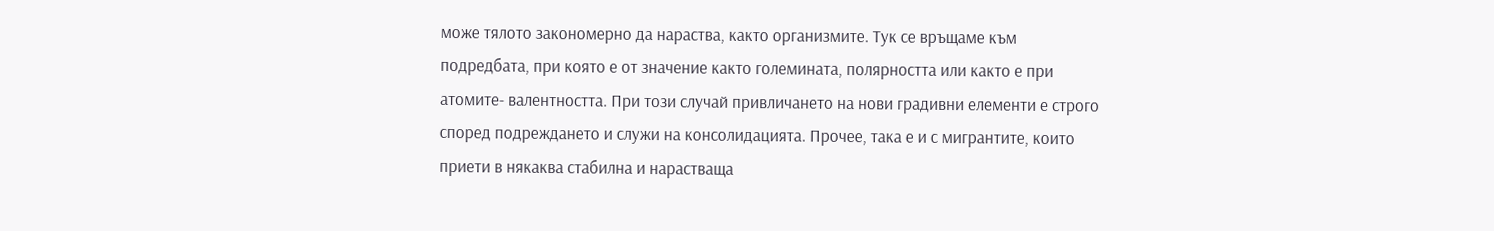може тялото закономерно да нараства, както организмите. Тук се връщаме към подредбата, при която е от значение както големината, полярността или както е при атомите- валентността. При този случай привличането на нови градивни елементи е строго според подреждането и служи на консолидацията. Прочее, така е и с мигрантите, които приети в някаква стабилна и нарастваща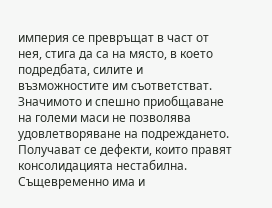империя се превръщат в част от нея, стига да са на място, в което подредбата, силите и възможностите им съответстват. Значимото и спешно приобщаване на големи маси не позволява удовлетворяване на подреждането. Получават се дефекти, които правят консолидацията нестабилна. Същевременно има и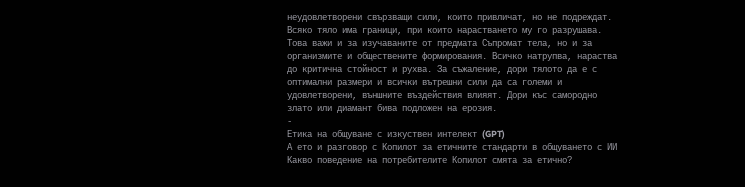неудовлетворени свързващи сили, които привличат, но не подреждат. Всяко тяло има граници, при които нарастването му го разрушава. Това важи и за изучаваните от предмата Съпромат тела, но и за организмите и обществените формирования. Всичко натрупва, нараства до критична стойност и рухва. За съжаление, дори тялото да е с оптимални размери и всички вътрешни сили да са големи и удовлетворени, външните въздействия влияят. Дори къс самородно злато или диамант бива подложен на ерозия.
-
Етика на общуване с изкуствен интелект (GPT)
А ето и разговор с Копилот за етичните стандарти в общуването с ИИ Какво поведение на потребителите Копилот смята за етично?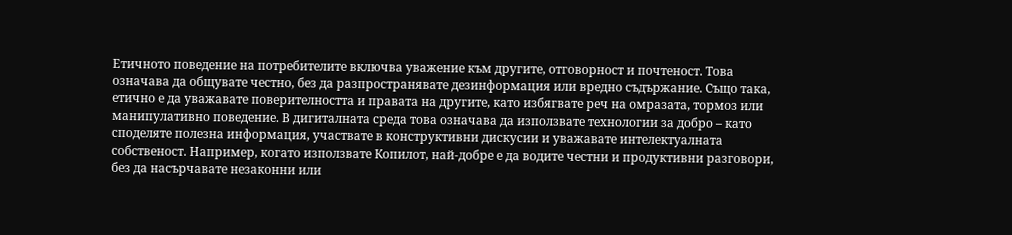Етичното поведение на потребителите включва уважение към другите, отговорност и почтеност. Това означава да общувате честно, без да разпространявате дезинформация или вредно съдържание. Също така, етично е да уважавате поверителността и правата на другите, като избягвате реч на омразата, тормоз или манипулативно поведение. В дигиталната среда това означава да използвате технологии за добро – като споделяте полезна информация, участвате в конструктивни дискусии и уважавате интелектуалната собственост. Например, когато използвате Копилот, най-добре е да водите честни и продуктивни разговори, без да насърчавате незаконни или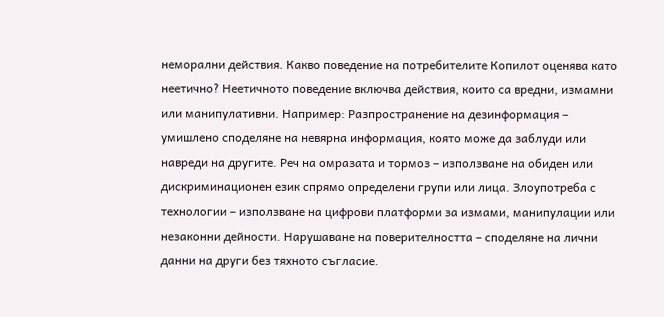неморални действия. Какво поведение на потребителите Копилот оценява като неетично? Неетичното поведение включва действия, които са вредни, измамни или манипулативни. Например: Разпространение на дезинформация – умишлено споделяне на невярна информация, която може да заблуди или навреди на другите. Реч на омразата и тормоз – използване на обиден или дискриминационен език спрямо определени групи или лица. Злоупотреба с технологии – използване на цифрови платформи за измами, манипулации или незаконни дейности. Нарушаване на поверителността – споделяне на лични данни на други без тяхното съгласие.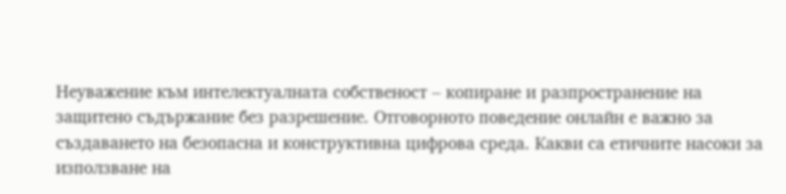Неуважение към интелектуалната собственост – копиране и разпространение на защитено съдържание без разрешение. Отговорното поведение онлайн е важно за създаването на безопасна и конструктивна цифрова среда. Какви са етичните насоки за използване на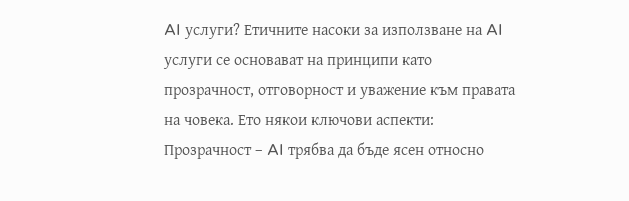AI услуги? Етичните насоки за използване на AI услуги се основават на принципи като прозрачност, отговорност и уважение към правата на човека. Ето някои ключови аспекти: Прозрачност – AI трябва да бъде ясен относно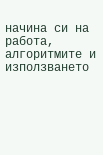начина си на работа, алгоритмите и използването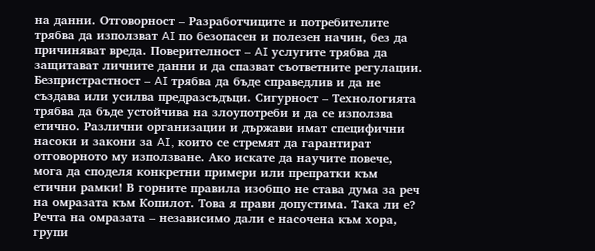на данни. Отговорност – Разработчиците и потребителите трябва да използват AI по безопасен и полезен начин, без да причиняват вреда. Поверителност – AI услугите трябва да защитават личните данни и да спазват съответните регулации. Безпристрастност – AI трябва да бъде справедлив и да не създава или усилва предразсъдъци. Сигурност – Технологията трябва да бъде устойчива на злоупотреби и да се използва етично. Различни организации и държави имат специфични насоки и закони за AI, които се стремят да гарантират отговорното му използване. Ако искате да научите повече, мога да споделя конкретни примери или препратки към етични рамки! В горните правила изобщо не става дума за реч на омразата към Копилот. Това я прави допустима. Така ли е? Речта на омразата – независимо дали е насочена към хора, групи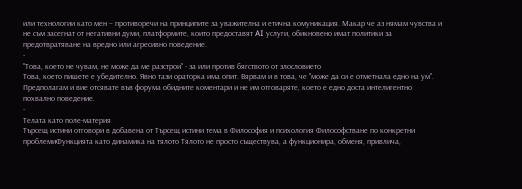или технологии като мен – противоречи на принципите за уважителна и етична комуникация. Макар че аз нямам чувства и не съм засегнат от негативни думи, платформите, които предоставят AI услуги, обикновено имат политики за предотвратяване на вредно или агресивно поведение.
-
"Това, което не чувам, не може да ме разстрои" - за или против бягството от злословието
Това, което пишете е убедително. Явно тази ораторка има опит. Вярвам и в това, че "може да си е отметнала едно на ум". Предполагам и вие отсявате във форума обидните коментари и не им отговаряте, което е едно доста интелигентно похвално поведение.
-
Телата като поле-материя
Търсещ истини отговори в добавена от Търсещ истини тема в Философия и психология Философстване по конкретни проблемиФункцията като динамика на тялото Тялото не просто съществува, а функционира, обменя, привлича,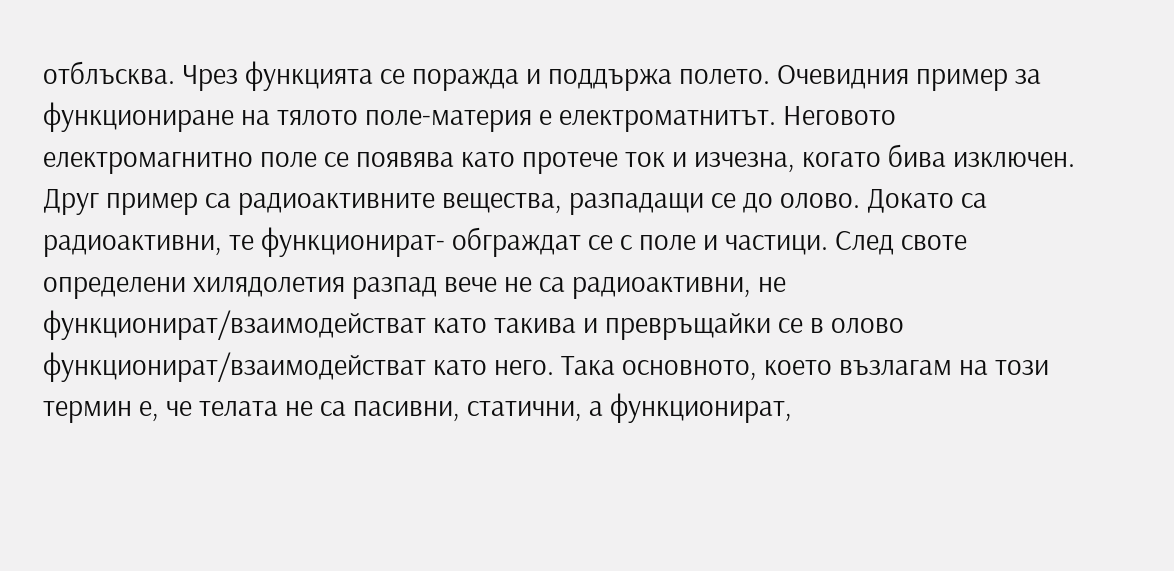отблъсква. Чрез функцията се поражда и поддържа полето. Очевидния пример за функциониране на тялото поле-материя е електроматнитът. Неговото електромагнитно поле се появява като протече ток и изчезна, когато бива изключен. Друг пример са радиоактивните вещества, разпадащи се до олово. Докато са радиоактивни, те функционират- обграждат се с поле и частици. След своте определени хилядолетия разпад вече не са радиоактивни, не функционират/взаимодействат като такива и превръщайки се в олово функционират/взаимодействат като него. Така основното, което възлагам на този термин е, че телата не са пасивни, статични, а функционират,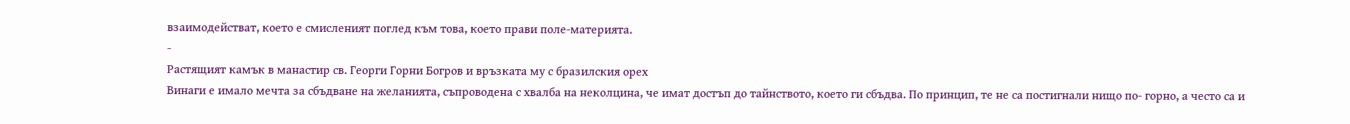взаимодействат, което е смисленият поглед към това, което прави поле-материята.
-
Растящият камък в манастир св. Георги Горни Богров и връзката му с бразилския орех
Винаги е имало мечта за сбъдване на желанията, съпроводена с хвалба на неколцина, че имат достъп до тайнството, което ги сбъдва. По принцип, те не са постигнали нищо по- горно, а често са и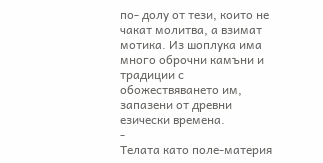по- долу от тези, които не чакат молитва, а взимат мотика. Из шоплука има много оброчни камъни и традиции с обожествяването им, запазени от древни езически времена.
-
Телата като поле-материя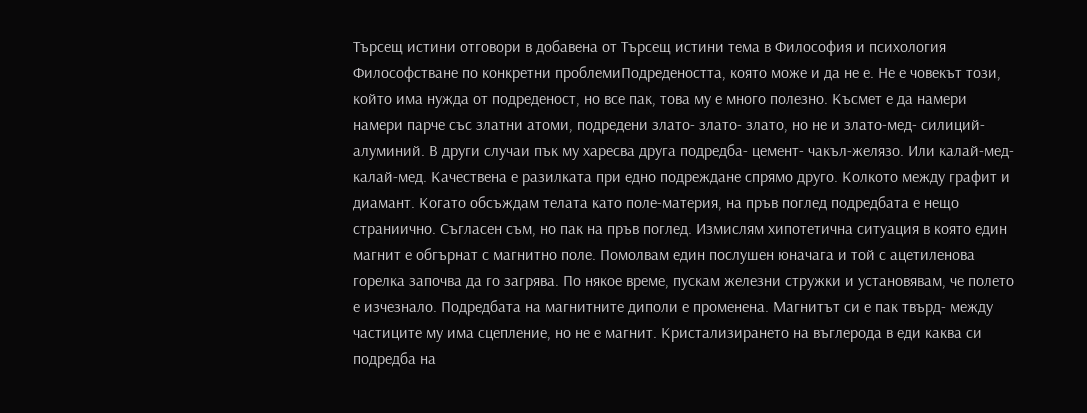Търсещ истини отговори в добавена от Търсещ истини тема в Философия и психология Философстване по конкретни проблемиПодредеността, която може и да не е. Не е човекът този, който има нужда от подреденост, но все пак, това му е много полезно. Късмет е да намери намери парче със златни атоми, подредени злато- злато- злато, но не и злато-мед- силиций- алуминий. В други случаи пък му харесва друга подредба- цемент- чакъл-желязо. Или калай-мед-калай-мед. Качествена е разилката при едно подреждане спрямо друго. Колкото между графит и диамант. Когато обсъждам телата като поле-материя, на пръв поглед подредбата е нещо страниично. Съгласен съм, но пак на пръв поглед. Измислям хипотетична ситуация в която един магнит е обгърнат с магнитно поле. Помолвам един послушен юначага и той с ацетиленова горелка започва да го загрява. По някое време, пускам железни стружки и установявам, че полето е изчезнало. Подредбата на магнитните диполи е променена. Магнитът си е пак твърд- между частиците му има сцепление, но не е магнит. Кристализирането на въглерода в еди каква си подредба на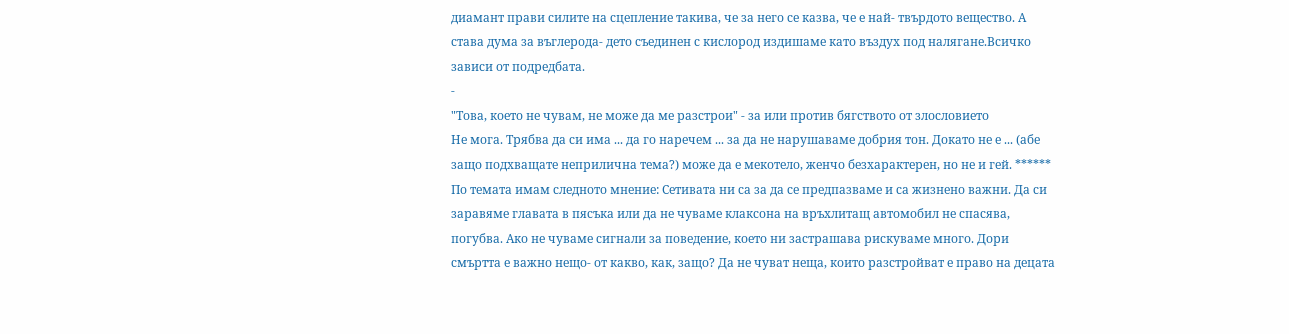диамант прави силите на сцепление такива, че за него се казва, че е най- твърдото вещество. А става дума за въглерода- дето съединен с кислород издишаме като въздух под налягане.Всичко зависи от подредбата.
-
"Това, което не чувам, не може да ме разстрои" - за или против бягството от злословието
Не мога. Трябва да си има ... да го наречем ... за да не нарушаваме добрия тон. Докато не е ... (абе защо подхващате неприлична тема?) може да е мекотело, женчо безхарактерен, но не и гей. ****** По темата имам следното мнение: Сетивата ни са за да се предпазваме и са жизнено важни. Да си заравяме главата в пясъка или да не чуваме клаксона на връхлитащ автомобил не спасява, погубва. Ако не чуваме сигнали за поведение, което ни застрашава рискуваме много. Дори смъртта е важно нещо- от какво, как, защо? Да не чуват неща, които разстройват е право на децата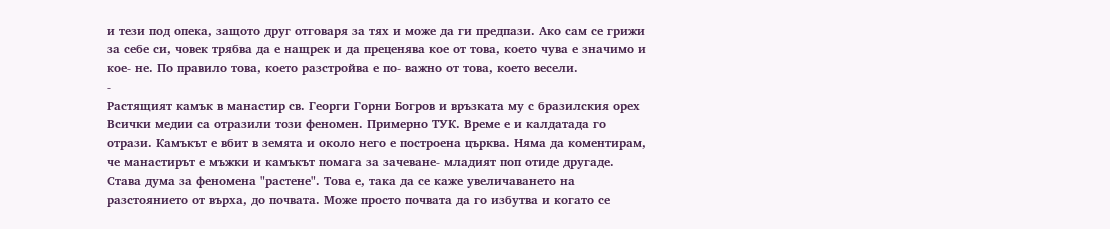и тези под опека, защото друг отговаря за тях и може да ги предпази. Ако сам се грижи за себе си, човек трябва да е нащрек и да преценява кое от това, което чува е значимо и кое- не. По правило това, което разстройва е по- важно от това, което весели.
-
Растящият камък в манастир св. Георги Горни Богров и връзката му с бразилския орех
Всички медии са отразили този феномен. Примерно ТУК. Време е и калдатада го отрази. Камъкът е вбит в земята и около него е построена църква. Няма да коментирам, че манастирът е мъжки и камъкът помага за зачеване- младият поп отиде другаде. Става дума за феномена "растене". Това е, така да се каже увеличаването на разстоянието от върха, до почвата. Може просто почвата да го избутва и когато се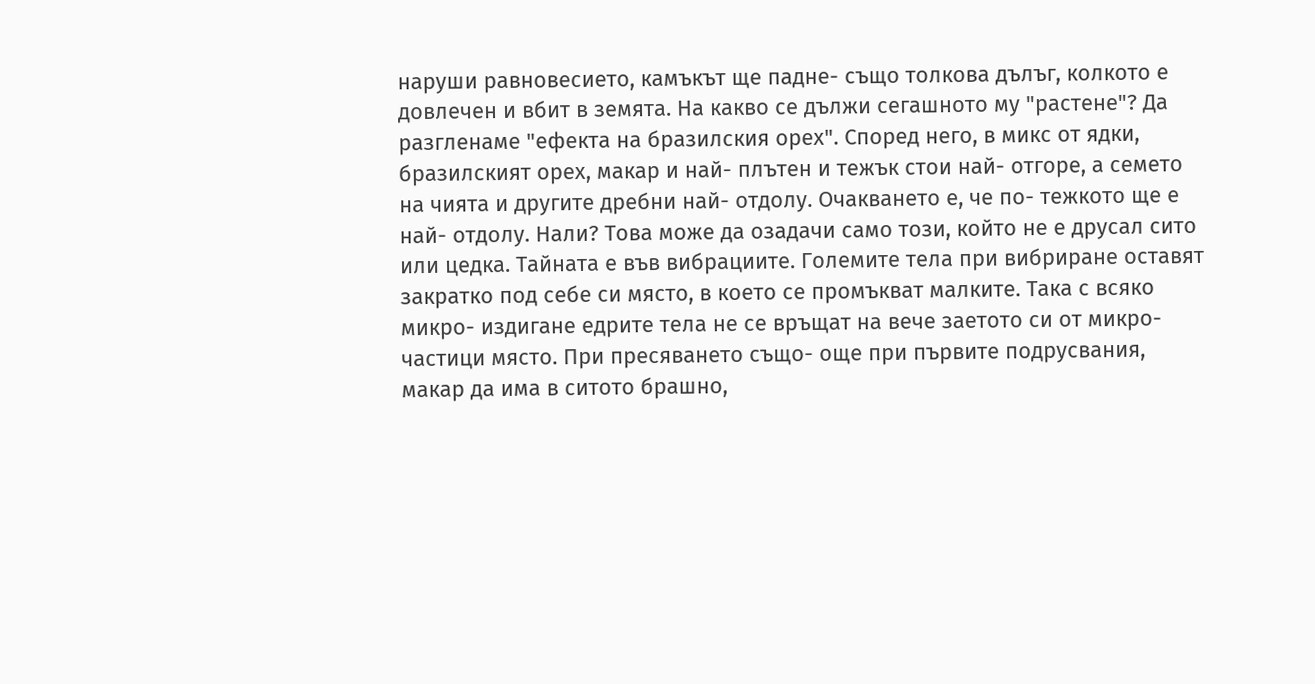наруши равновесието, камъкът ще падне- също толкова дълъг, колкото е довлечен и вбит в земята. На какво се дължи сегашното му "растене"? Да разгленаме "ефекта на бразилския орех". Според него, в микс от ядки, бразилският орех, макар и най- плътен и тежък стои най- отгоре, а семето на чията и другите дребни най- отдолу. Очакването е, че по- тежкото ще е най- отдолу. Нали? Това може да озадачи само този, който не е друсал сито или цедка. Тайната е във вибрациите. Големите тела при вибриране оставят закратко под себе си място, в което се промъкват малките. Така с всяко микро- издигане едрите тела не се връщат на вече заетото си от микро- частици място. При пресяването също- още при първите подрусвания, макар да има в ситото брашно,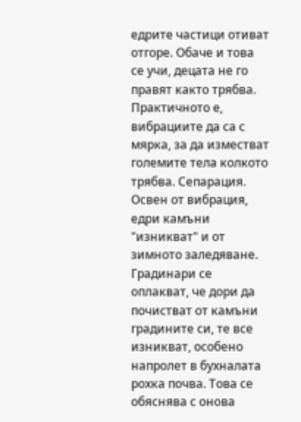едрите частици отиват отгоре. Обаче и това се учи, децата не го правят както трябва. Практичното е, вибрациите да са с мярка, за да изместват големите тела колкото трябва. Сепарация. Освен от вибрация, едри камъни "изникват" и от зимното заледяване. Градинари се оплакват, че дори да почистват от камъни градините си, те все изникват, особено напролет в бухналата рохка почва. Това се обяснява с онова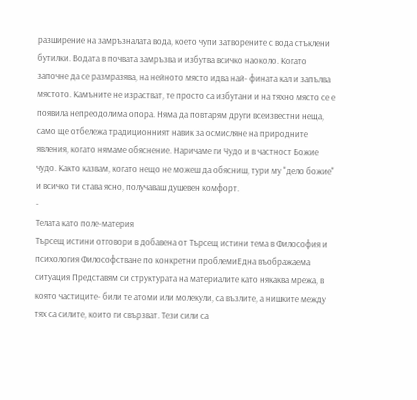разширение на замръзналата вода, което чупи затворените с вода стъклени бутилки. Водата в почвата замръзва и избутва всичко наоколо. Когато започне да се размразява, на нейното място идва най- фината кал и запълва мястото. Камъните не израстват, те просто са избутани и на тяхно място се е появила непреодолима опора. Няма да повтарям други всеизвестни неща, само ще отбележа традиционният навик за осмисляне на природните явления, когато нямаме обяснение. Наричаме ги Чудо и в частност Божие чудо. Както казвам, когато нещо не можеш да обясниш, тури му "дело божие" и всичко ти става ясно, получаваш душевен комфорт.
-
Телата като поле-материя
Търсещ истини отговори в добавена от Търсещ истини тема в Философия и психология Философстване по конкретни проблемиЕдна въображаема ситуация Представям си структурата на материалите като някаква мрежа, в която частиците- били те атоми или молекули, са възлите, а нишките между тях са силите, които ги свързват. Тези сили са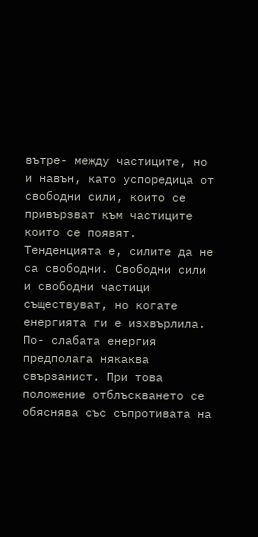вътре- между частиците, но и навън, като успоредица от свободни сили, които се привързват към частиците които се появят. Тенденцията е, силите да не са свободни. Свободни сили и свободни частици съществуват, но когате енергията ги е изхвърлила. По- слабата енергия предполага някаква свързанист. При това положение отблъскването се обяснява със съпротивата на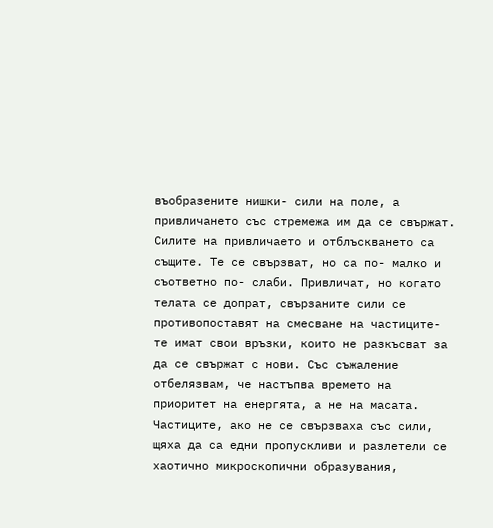въобразените нишки- сили на поле, а привличането със стремежа им да се свържат. Силите на привличаето и отблъскването са същите. Те се свързват, но са по- малко и съответно по- слаби. Привличат, но когато телата се допрат, свързаните сили се противопоставят на смесване на частиците- те имат свои връзки, които не разкъсват за да се свържат с нови. Със съжаление отбелязвам, че настъпва времето на приоритет на енергята, а не на масата. Частиците, ако не се свързваха със сили, щяха да са едни пропускливи и разлетели се хаотично микроскопични образувания,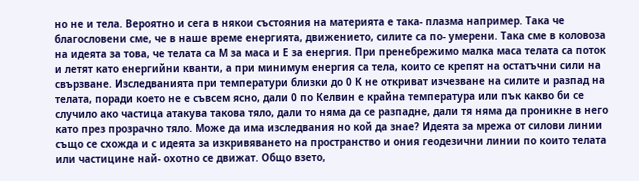но не и тела. Вероятно и сега в някои състояния на материята е така- плазма например. Така че благословени сме, че в наше време енергията, движението, силите са по- умерени. Така сме в коловоза на идеята за това, че телата са М за маса и Е за енергия. При пренебрежимо малка маса телата са поток и летят като енергийни кванти, а при минимум енергия са тела, които се крепят на остатъчни сили на свързване. Изследванията при температури близки до 0 К не откриват изчезване на силите и разпад на телата, поради което не е съвсем ясно, дали 0 по Келвин е крайна температура или пък какво би се случило ако частица атакува такова тяло, дали то няма да се разпадне, дали тя няма да проникне в него като през прозрачно тяло. Може да има изследвания но кой да знае? Идеята за мрежа от силови линии също се схожда и с идеята за изкривяването на пространство и ония геодезични линии по които телата или частицине най- охотно се движат. Общо взето,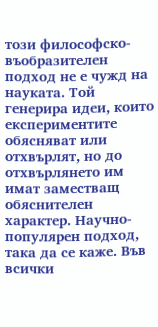този философско- въобразителен подход не е чужд на науката. Той генерира идеи, които експериментите обясняват или отхвърлят, но до отхвърлянето им имат заместващ обяснителен характер. Научно- популярен подход, така да се каже. Във всички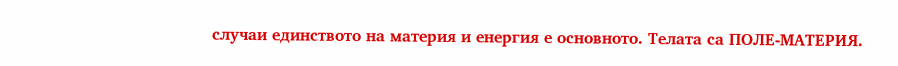случаи единството на материя и енергия е основното. Телата са ПОЛЕ-МАТЕРИЯ.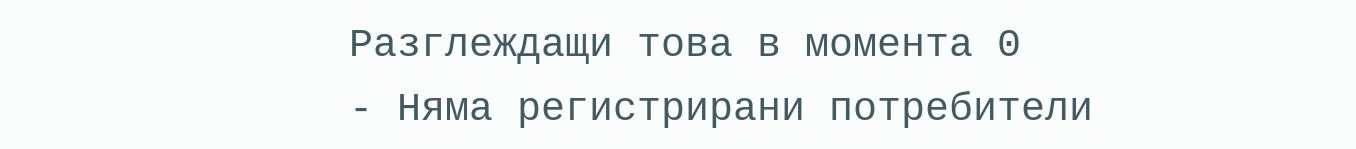Разглеждащи това в момента 0
- Няма регистрирани потребители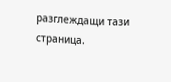разглеждащи тази страница.